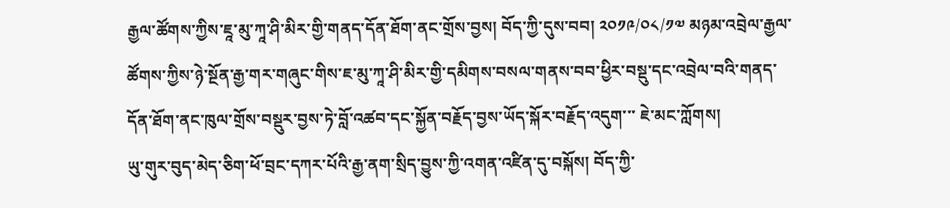རྒྱལ་ཚོགས་ཀྱིས་ཇཱ་མུ་ཀཱ་ཤི་མིར་གྱི་གནད་དོན་ཐོག་ནང་གྲོས་བྱས། བོད་ཀྱི་དུས་བབ། ༢༠༡༩/༠༨/༡༧ མཉམ་འབྲེལ་རྒྱལ་ཚོགས་ཀྱིས་ཉེ་སྔོན་རྒྱ་གར་གཞུང་གིས་ཇ་མུ་ཀཱ་ཤི་མིར་གྱི་དམིགས་བསལ་གནས་བབ་ཕྱིར་བསྡུ་དང་འབྲེལ་བའི་གནད་དོན་ཐོག་ནང་ཁུལ་གྲོས་བསྡུར་བྱས་ཏེ་བློ་འཚབ་དང་སྐྱོན་བརྗོད་བྱས་ཡོད་སྐོར་བརྗོད་འདུག་་་ ཇེ་མང་ཀློགས།
ཡུ་གུར་བུད་མེད་ཅིག་ཕོ་བྲང་དཀར་པོའི་རྒྱ་ནག་སྲིད་བྱུས་ཀྱི་འགན་འཛིན་དུ་བསྐོས། བོད་ཀྱི་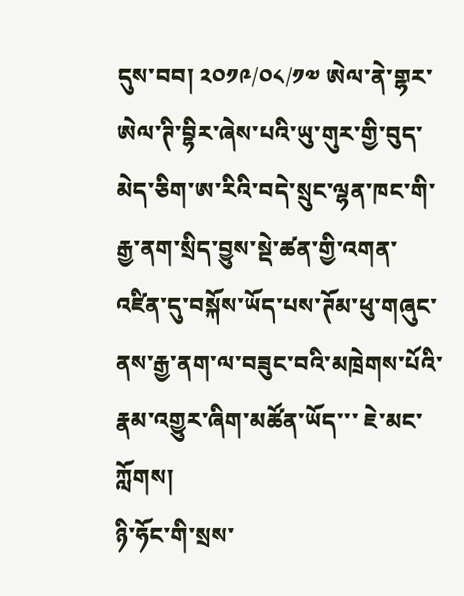དུས་བབ། ༢༠༡༩/༠༨/༡༧ ཨེལ་ནེ་གྷར་ཨེལ་ཊི་བྷིར་ཞེས་པའི་ཡུ་གུར་གྱི་བུད་མེད་ཅིག་ཨ་རིའི་བདེ་སྲུང་ལྷན་ཁང་གི་རྒྱ་ནག་སྲིད་བྱུས་སྡེ་ཚན་གྱི་འགན་འཛིན་དུ་བསྐོས་ཡོད་པས་ཊོམ་ཕུ་གཞུང་ནས་རྒྱ་ནག་ལ་བཟུང་བའི་མཁྲེགས་པོའི་རྣམ་འགྱུར་ཞིག་མཚོན་ཡོད་་་ ཇེ་མང་ཀློགས།
ཉི་ཧོང་གི་སྲས་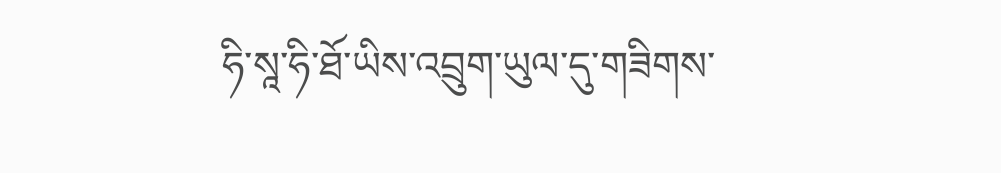ཧི་སཱ་ཧི་ཐོ་ཡིས་འབྲུག་ཡུལ་དུ་གཟིགས་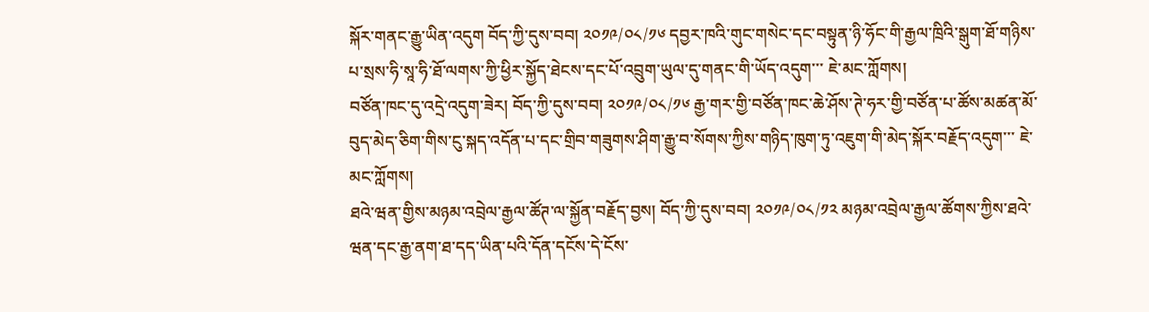སྐོར་གནང་རྒྱུ་ཡིན་འདུག བོད་ཀྱི་དུས་བབ། ༢༠༡༩/༠༨/༡༦ དབྱར་ཁའི་གུང་གསེང་དང་བསྟུན་ཉི་ཧོང་གི་རྒྱལ་ཁྲིའི་སྒུག་ཐོ་གཉིས་པ་སྲས་ཧི་སཱ་ཧི་ཐོ་ལགས་ཀྱི་ཕྱིར་སྐྱོད་ཐེངས་དང་པོ་འབྲུག་ཡུལ་དུ་གནང་གི་ཡོད་འདུག་་་ ཇེ་མང་ཀློགས།
བཙོན་ཁང་དུ་འདྲེ་འདུག་ཟེར། བོད་ཀྱི་དུས་བབ། ༢༠༡༩/༠༨/༡༦ རྒྱ་གར་གྱི་བཙོན་ཁང་ཆེ་ཤོས་ཊེ་ཧར་གྱི་བཙོན་པ་ཚོས་མཚན་མོ་བུད་མེད་ཅིག་གིས་ངུ་སྐད་འདོན་པ་དང་གྲིབ་གཟུགས་ཤིག་རྒྱུ་བ་སོགས་ཀྱིས་གཉིད་ཁུག་ཏུ་འཇུག་གི་མེད་སྐོར་བརྗོད་འདུག་་་ ཇེ་མང་ཀློགས།
ཐའེ་ཝན་གྱིས་མཉམ་འབྲེལ་རྒྱལ་ཚོཊ་ལ་སྐྱོན་བརྗོད་བྱས། བོད་ཀྱི་དུས་བབ། ༢༠༡༩/༠༨/༡༢ མཉམ་འབྲེལ་རྒྱལ་ཚོགས་ཀྱིས་ཐའེ་ཝན་དང་རྒྱ་ནག་ཐ་དད་ཡིན་པའི་དོན་དངོས་དེ་ངོས་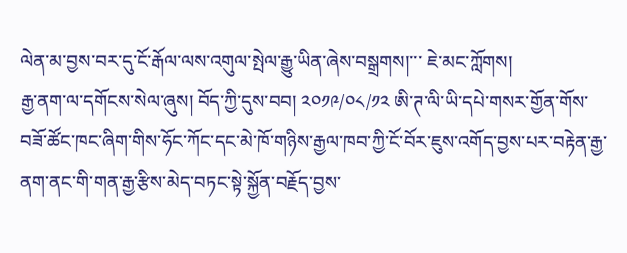ལེན་མ་བྱས་བར་དུ་ངོ་རྒོལ་ལས་འགུལ་སྤེལ་རྒྱུ་ཡིན་ཞེས་བསྒྲགས།་་་ ཇེ་མང་ཀློགས།
རྒྱ་ནག་ལ་དགོངས་སེལ་ཞུས། བོད་ཀྱི་དུས་བབ། ༢༠༡༩/༠༨/༡༢ ཨི་ཊ་ལི་ཡི་དཔེ་གསར་གྱོན་གོས་བཟོ་ཚོང་ཁང་ཞིག་གིས་ཧོང་ཀོང་དང་མེ་ཁོ་གཉིས་རྒྱལ་ཁབ་ཀྱི་ངོ་བོར་ཇུས་འགོད་བྱས་པར་བརྟེན་རྒྱ་ནག་ནང་གི་གན་རྒྱ་རྩིས་མེད་བཏང་སྟེ་སྐྱོན་བརྗོད་བྱས་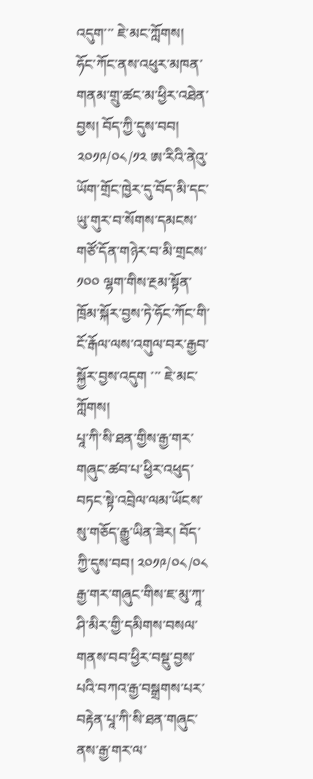འདུག་་་ ཇེ་མང་ཀློགས།
ཧོང་ཀོང་ནས་འཕུར་མཁན་གནམ་གྲུ་ཚང་མ་ཕྱིར་འཐེན་བྱས། བོད་ཀྱི་དུས་བབ། ༢༠༡༩/༠༨/༡༢ ཨ་རིའི་ནེའུ་ཡོག་གྲོང་ཁྱེར་དུ་བོད་མི་དང་ཡུ་གུར་བ་སོགས་དམངས་གཙོ་དོན་གཉེར་བ་མི་གྲངས་ ༡༠༠ ལྷག་གིས་རྔམ་སྟོན་ཁྲོམ་སྐོར་བྱས་ཏེ་ཧོང་ཀོང་གི་ངོ་རྒོལ་ལས་འགུལ་བར་རྒྱབ་སྐྱོར་བྱས་འདུག ་་་ ཇེ་མང་ཀློགས།
པཱ་ཀི་སི་ཐན་གྱིས་རྒྱ་གར་གཞུང་ཚབ་པ་ཕྱིར་འཕུད་བཏང་སྟེ་འབྲེལ་ལམ་ཡོངས་སུ་གཅོད་རྒྱུ་ཡིན་ཟེར། བོད་ཀྱི་དུས་བབ། ༢༠༡༩/༠༨/༠༨ རྒྱ་གར་གཞུང་གིས་ཇ་མུ་ཀཱ་ཤི་མིར་གྱི་དམིགས་བསལ་གནས་བབ་ཕྱིར་བསྡུ་བྱས་པའི་བཀའ་རྒྱ་བསྒྲགས་པར་བརྟེན་པཱ་ཀི་སི་ཐན་གཞུང་ནས་རྒྱ་གར་ལ་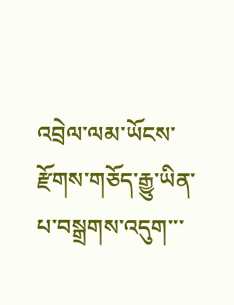འབྲེལ་ལམ་ཡོངས་རྫོགས་གཅོད་རྒྱུ་ཡིན་པ་བསྒྲགས་འདུག་་་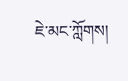ཇེ་མང་ཀློགས།